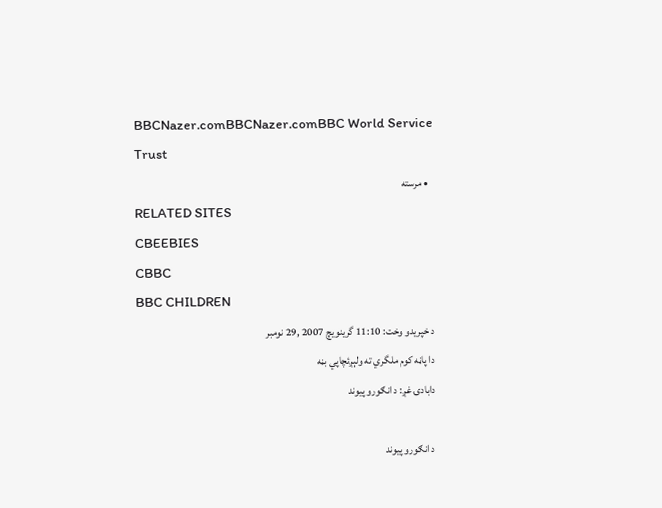BBCNazer.comBBCNazer.comBBC World Service Trust
  • مرسته
RELATED SITES
CBEEBIES
CBBC
BBC CHILDREN
د خپريدو وخت: 11:10 گرينويچ 2007 ,29 نومبر
دا پاڼه کوم ملگري ته ولېږئچاپي بڼه
دابادۍ غږ: د انګورو پيوند

د انګورو پيوند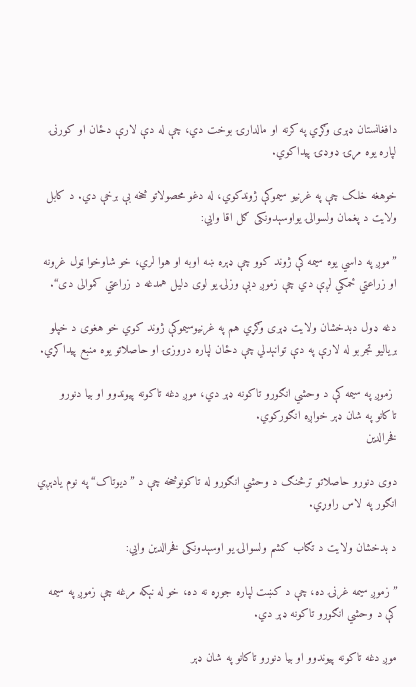دافغانستان ډېری وګړي په کرنه او مالدارۍ بوخت دي، چې له دې لارې دځان او کورنۍ لپاره يوه مړۍ ډوډۍ پيداکوي.

خوهغه خلک چې په غرنيو سيموکې ژوندکوي، له دغو محصولاتو څخه بې برخې دي. د کابل ولايت د پغمان ولسوالۍ يواوسېدونکی ګل اقا وايي:

”موږ په داسي يوه سيمه کې ژوند کوو چې ډېره ښه اوبه او هوا لري، خو شاوخوا ټول غرونه او زراعتي ځمکي لږې دي چې زموږ دبې وزلۍ يو لوی دليل همدغه د زراعتي کموالی دی“.

دغه ډول دبدخشان ولايت ډېری وګړي هم په غرنيوسيموکې ژوند کوي خو هغوی د خپلو برياليو تجربو له لارې په دې توانېدلي چې دځان لپاره دروزۍ او حاصلاتو يوه منبع پيداکړي.

 زموږ په سيمه کې د وحشي انګورو تاکونه ډېر دي، موږ دغه تاکونه پيوندوو او بيا دنورو تاکانو په شان ډېر خواږه انګورکوي.
فخرالدين

دوی دنورو حاصلاتو ترڅنګ د وحشي انګورو له تاکونوڅخه چې د ”ديوتاک“ په نوم يادېږي انګور په لاس راوړي.

د بدخشان ولايت د تګاب کشم ولسوالۍ يو اوسېدونکی فخرالدين وايي:

”زموږ سيمه غرنۍ ده، چې د کښت لپاره جوړه نه ده، خو له نېکه مرغه چې زموږ په سيمه کې د وحشي انګورو تاکونه ډېر دي.

موږ دغه تاکونه پيوندوو او بيا دنورو تاکانو په شان ډېر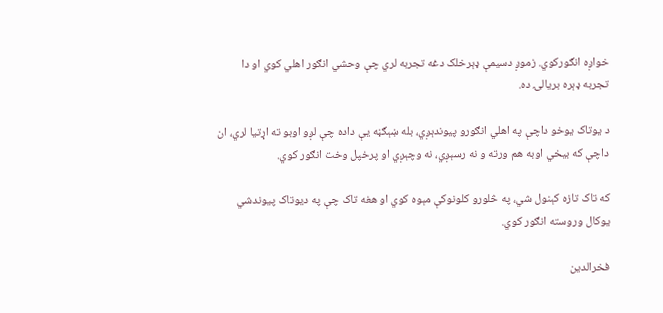خواږه انګورکوي. زموږ دسيمې ډېرخلک دغه تجربه لري چې وحشي انګور اهلي کوي او دا تجربه ډېره بريالۍ ده.

د يوتاک يوخو داچې په اهلي انګورو پيوندېږي، بله ښېګڼه يې داده چې لږو اوبو ته اړتيا لري، ان داچې که بيخي اوبه هم ورته و نه رسېږي، نه وچېږي او پرخپل وخت انګور کوي.

که تاک تازه کېنول شي، په څلورو کلونوکې مېوه کوي او هغه تاک چې په ديوتاک پيوندشي يوکال وروسته انګور کوي.

فخرالدين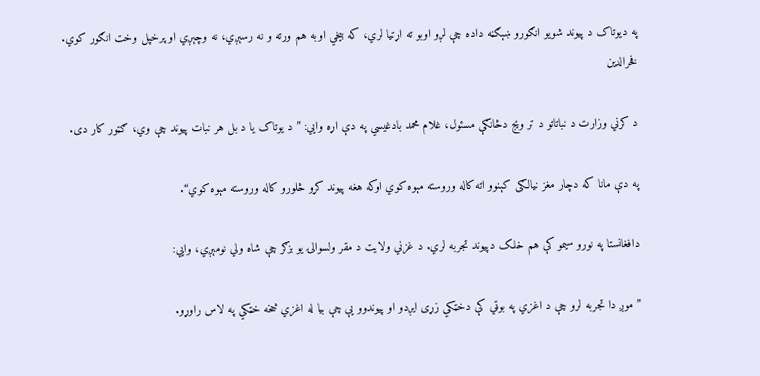په ديوتاک د پيوند شويو انګورو ښېګڼه داده چې لږو اوبو ته اړتيا لري، که بيخي اوبه هم ورته و نه رسېږي، نه وچېږي او پرخپل وخت انګور کوي.
فخرالدين

د کرني وزارت د نباتاتو د تر ويج دڅانګې مسئول، غلام محمد بادغيسي په دې اړه وايي: ”د يوتاک يا د بل هر نبات پيوند چې وي، ګټور کار دی.

په دې مانا که دچار مغز نيالګی کېنوو اته کاله وروسته مېوه کوي اوکه هغه پيوند کړو څلورو کاله وروسته مېوه کوي“.

دافغانستا په نورو سيمو کې هم خلک دپيوند تجربه لري. د غزني ولايت د مقر ولسوالۍ يو بزګر چې شاه ولي نومېږي، وايي:

”موږ دا تجربه لرو چې د اغزي په بوټي کې دخټکي زړی ايږدو او پيوندوو يې چې بيا له اغزي څخه خټکي په لاس راوړو.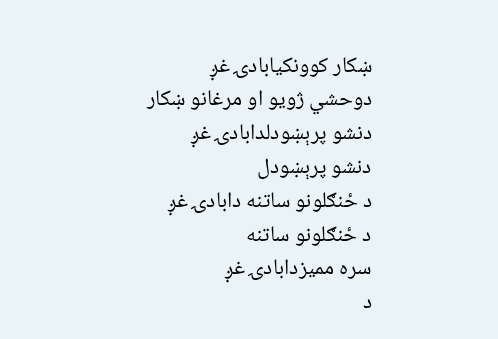ښکار کوونکیابادۍ غږ
دوحشي ژويو او مرغانو ښکار
دنشو پرېښودلدابادۍ غږ
دنشو پرېښودل
د ځنګلونو ساتنه دابادۍ غږ
د ځنګلونو ساتنه
سره مميزدابادۍ غږ
د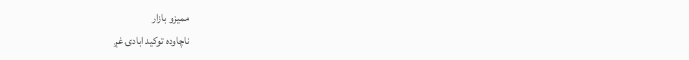مميزو بازار
ناچاوده توکيد ابادۍ غږ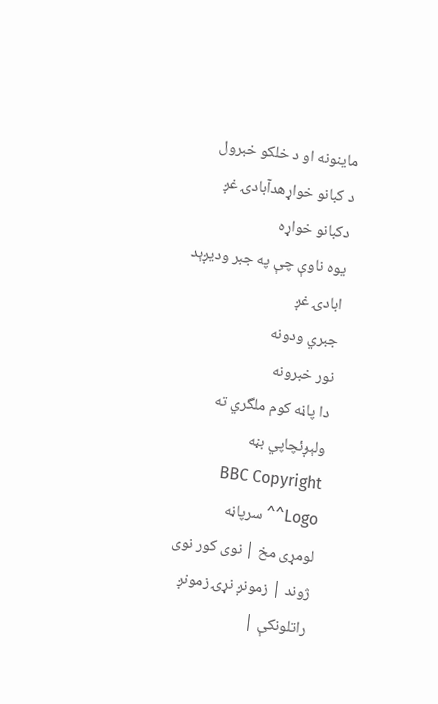ماينونه او د خلکو خبرول
د کبانو خواړهدآبادۍ غږ
دکبانو خواړه
يوه ناوې چې په جبر وديږېد ابادۍ غږ
جبري ودونه
نور خبرونه
دا پاڼه کوم ملگري ته ولېږئچاپي بڼه
BBC Copyright Logo^^ سرپاڼه
لومړى مخ | نوى کور نوى ژوند | زمونږ نړۍ زمونږ راتلونکې |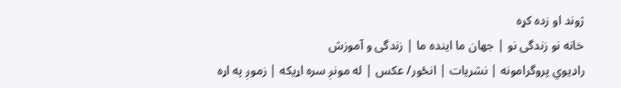ژوند او زده کړه
خانه نو زندگى نو | جهان ما اينده ما | زندگى و آموزش
راډيوي پروگرامونه | نشريات | انځور/ عکس | له مونږ سره اړيکه | زموږ په اړه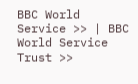BBC World Service >> | BBC World Service Trust >>